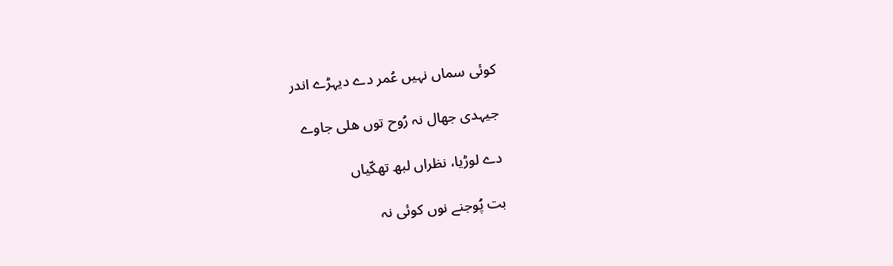کوئی سماں نہیں عُمر دے دیہڑے اندر

جیہدی جھال نہ رُوح توں ھلی جاوے

دے لوڑیا، نظراں لبھ تھکّیاں

بت پُوجنے نوں کوئی نہ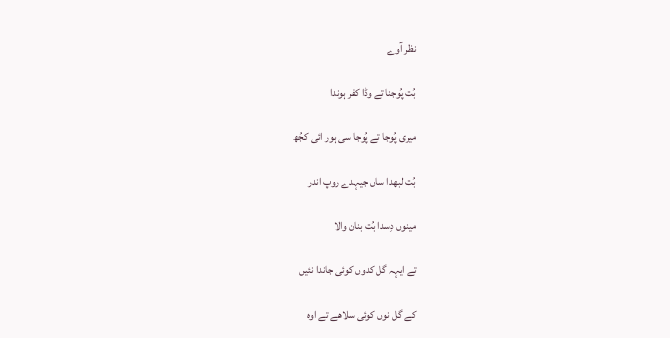نظر آوے

بُت پُوجنا تے وڈا کفر ہوندا

میری پُوجا تے پُوجا سی ہور ائی کجُھ

بُت لبھدا ساں جیہدے روپ اندر

مینوں دِسدا بُت بنان والا

تے ایہہ گل کدوں کوئی جاندا نئیں

کے گل نوں کوئی سلاھے تے اوہ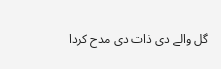گل والے دی ذات دی مدح کردا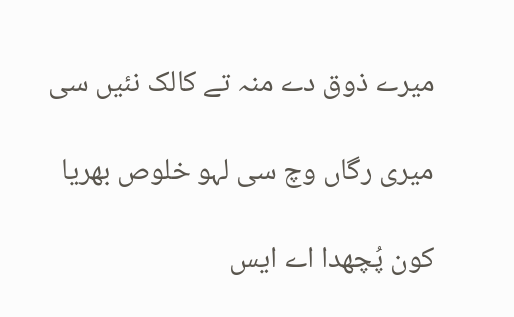میرے ذوق دے منہ تے کالک نئیں سی

میری رگاں وچ سی لہو خلوص بھریا

کون پُچھدا اے ایس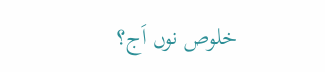خلوص نوں اَج؟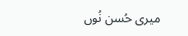میری حُسن نُوں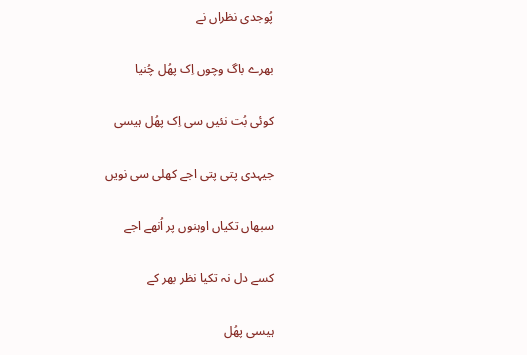پُوجدی نظراں نے

بھرے باگ وچوں اِک پھُل چُنیا

کوئی بُت نئیں سی اِک پھُل ہیسی

جیہدی پتی پتی اجے کھلی سی نویں

سبھاں تکیاں اوہنوں پر اُنھے اجے

کسے دل نہ تکیا نظر بھر کے

ہیسی پھُل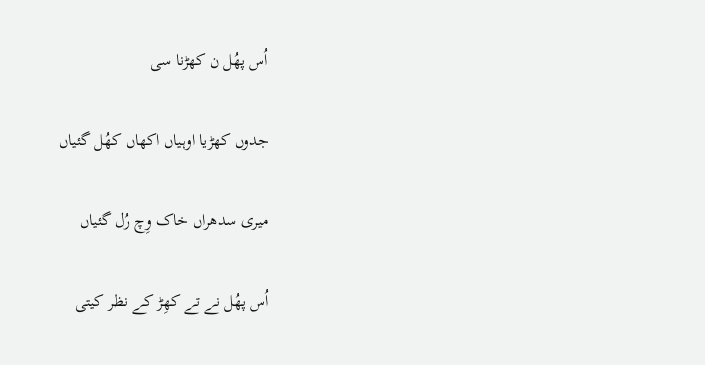اُس پھُل ن کھڑنا سی

جدوں کھڑیا اوہیاں اکھاں کھُل گئیاں

میری سدھراں خاک وِچ رُل گئیاں

اُس پھُل نے تے کھِڑ کے نظر کیتی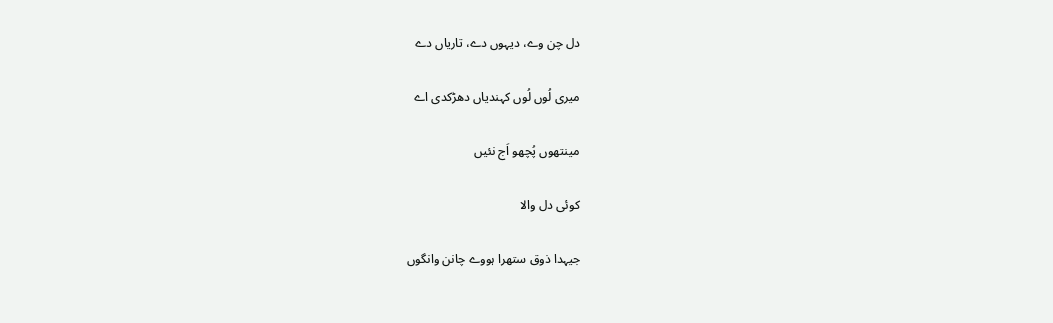دل چن وے، دیہوں دے، تاریاں دے

میری لُوں لُوں کہندیاں دھڑکدی اے

مینتھوں پُچھو اَج نئیں

کوئی دل والا

جیہدا ذوق ستھرا ہووے چانن وانگوں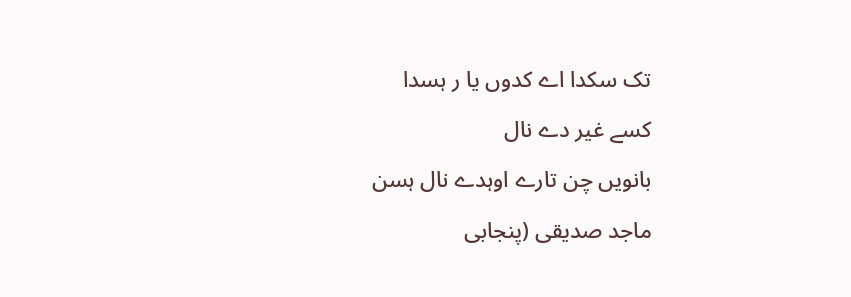تک سکدا اے کدوں یا ر ہسدا

کسے غیر دے نال

بانویں چن تارے اوہدے نال ہسن

ماجد صدیقی (پنجابی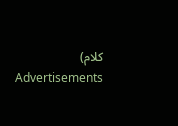کلام)
Advertisements